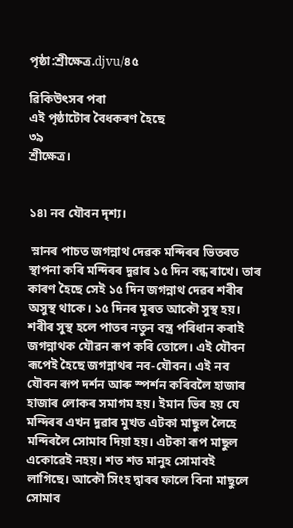পৃষ্ঠা:শ্ৰীক্ষেত্ৰ.djvu/৪৫

ৱিকিউৎসৰ পৰা
এই পৃষ্ঠাটোৰ বৈধকৰণ হৈছে
৩৯
শ্ৰীক্ষেত্ৰ।


১৪৷ নব যৌবন দৃশ্য।

 স্নানৰ পাচত জগন্নাথ দেৱক মন্দিৰৰ ভিতৰত স্থাপনা কৰি মন্দিৰৰ দুৱাৰ ১৫ দিন বন্ধ ৰাখে। তাৰ কাৰণ হৈছে সেই ১৫ দিন জগন্নাথ দেৱৰ শৰীৰ অসুস্থ থাকে। ১৫ দিনৰ মূৰত আকৌ সুস্থ হয়। শৰীৰ সুস্থ হলে পাতৰ নতুন বস্ত্ৰ পৰিধান কৰাই জগন্নাথক যৌৱন ৰূপ কৰি তোলে। এই যৌবন ৰূপেই হৈছে জগন্নাথৰ নব-যৌবন। এই নব যৌবন ৰূপ দৰ্শন আৰু স্পৰ্শন কৰিবলৈ হাজাৰ হাজাৰ লোকৰ সমাগম হয়। ইমান ভিৰ হয় যে মন্দিৰৰ এখন দুৱাৰ মুখত এটকা মাছুল লৈহে মন্দিৰলৈ সোমাব দিয়া হয়। এটকা ৰূপ মাছুল একোৱেই নহয়। শত শত মানুহ সোমাবই লাগিছে। আকৌ সিংহ দ্বাৰৰ ফালে বিনা মাছুলে সোমাব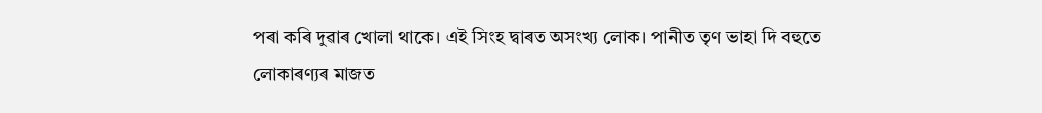পৰা কৰি দুৱাৰ খোলা থাকে। এই সিংহ দ্বাৰত অসংখ্য লোক। পানীত তৃণ ভাহা দি বহুতে লোকাৰণ্যৰ মাজত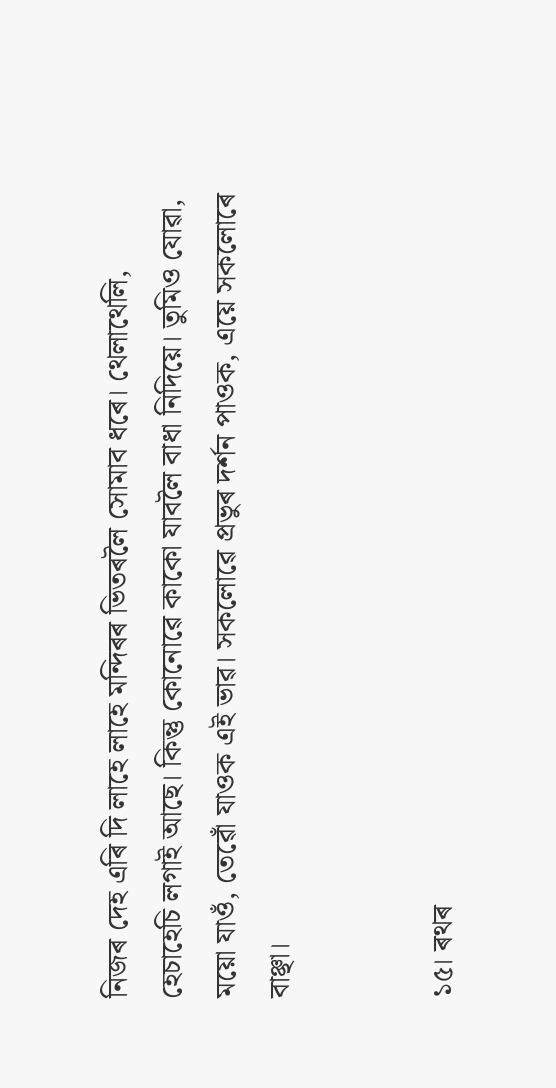নিজৰ দেহ এৰি দি লাহে লাহে মন্দিৰৰ ভিতৰলৈ সোমাব ধৰে। থেলাথেলি, হেচাহেচি লগাই আছে। কিন্তু কোনোৱে কাকো যাবলৈ বাধা নিদিয়ে। তুমিও যোৱা, ময়ো যাওঁ, তেৱোঁ যাওক এই ভাৱ। সকলোৱে প্ৰভুৰ দৰ্শন পাওক, এয়ে সকলোৰে বাঞ্ছা।


১৫। ৰথৰ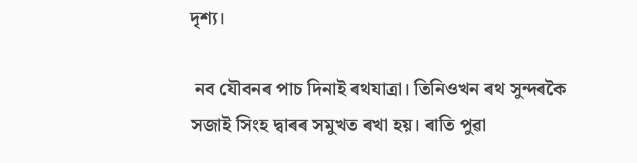দৃশ্য।

 নব যৌবনৰ পাচ দিনাই ৰথযাত্ৰা। তিনিওখন ৰথ সুন্দৰকৈ সজাই সিংহ দ্বাৰৰ সমুখত ৰখা হয়। ৰাতি পুৱা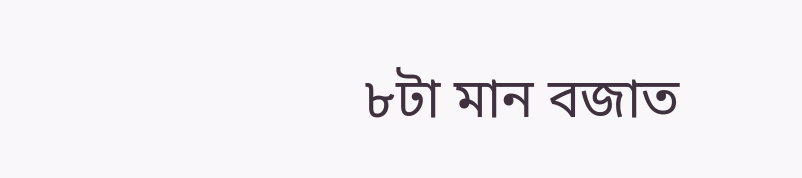৮টা মান বজাত